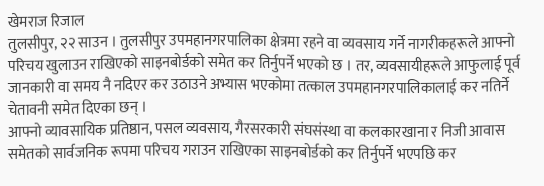खेमराज रिजाल
तुलसीपुर, २२ साउन । तुलसीपुर उपमहानगरपालिका क्षेत्रमा रहने वा व्यवसाय गर्ने नागरीकहरूले आफ्नो परिचय खुलाउन राखिएको साइनबोर्डको समेत कर तिर्नुपर्ने भएको छ । तर, व्यवसायीहरूले आफुलाई पूर्व जानकारी वा समय नै नदिएर कर उठाउने अभ्यास भएकोमा तत्काल उपमहानगरपालिकालाई कर नतिर्ने चेतावनी समेत दिएका छन् ।
आफ्नो व्यावसायिक प्रतिष्ठान, पसल व्यवसाय, गैरसरकारी संघसंस्था वा कलकारखाना र निजी आवास समेतको सार्वजनिक रूपमा परिचय गराउन राखिएका साइनबोर्डको कर तिर्नुपर्ने भएपछि कर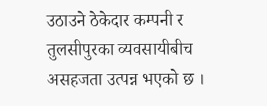उठाउने ठेकेदार कम्पनी र तुलसीपुरका व्यवसायीबीच असहजता उत्पन्न भएको छ ।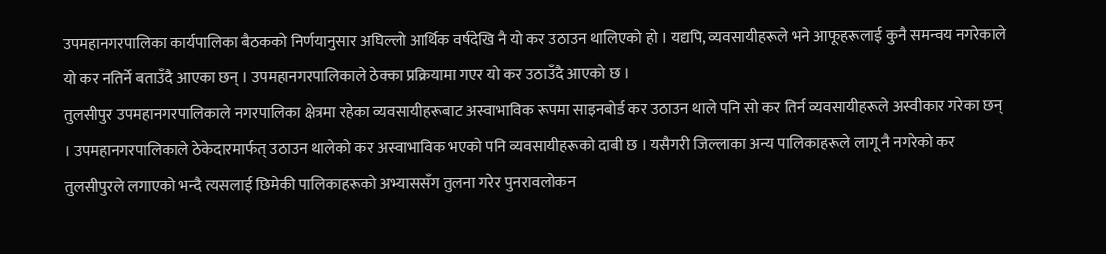उपमहानगरपालिका कार्यपालिका बैठकको निर्णयानुसार अघिल्लो आर्थिक वर्षदेखि नै यो कर उठाउन थालिएको हो । यद्यपि, व्यवसायीहरूले भने आफूहरूलाई कुनै समन्वय नगरेकाले यो कर नतिर्ने बताउँदै आएका छन् । उपमहानगरपालिकाले ठेक्का प्रक्रियामा गएर यो कर उठाउँदै आएको छ ।
तुलसीपुर उपमहानगरपालिकाले नगरपालिका क्षेत्रमा रहेका व्यवसायीहरूबाट अस्वाभाविक रूपमा साइनबोर्ड कर उठाउन थाले पनि सो कर तिर्न व्यवसायीहरूले अस्वीकार गरेका छन् । उपमहानगरपालिकाले ठेकेदारमार्फत् उठाउन थालेको कर अस्वाभाविक भएको पनि व्यवसायीहरूको दाबी छ । यसैगरी जिल्लाका अन्य पालिकाहरूले लागू नै नगरेको कर तुलसीपुरले लगाएको भन्दै त्यसलाई छिमेकी पालिकाहरूको अभ्याससँग तुलना गरेर पुनरावलोकन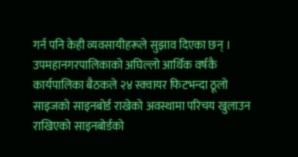गर्न पनि केही व्यवसायीहरूले सुझाव दिएका छन् ।
उपमहानगरपालिकाको अघिल्लो आर्थिक वर्षकै कार्यपालिका बैठकले २४ स्क्वायर फिटभन्दा ठूलो साइजको साइनबोर्ड राखेको अवस्थामा परिचय खुलाउन राखिएको साइनबोर्डको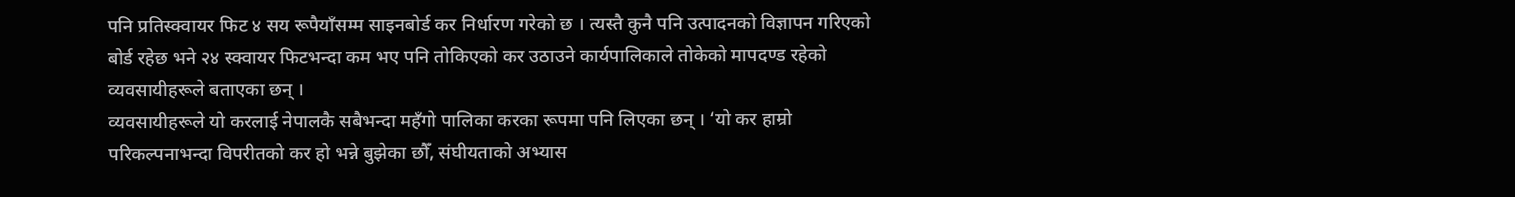पनि प्रतिस्क्वायर फिट ४ सय रूपैयाँसम्म साइनबोर्ड कर निर्धारण गरेको छ । त्यस्तै कुनै पनि उत्पादनको विज्ञापन गरिएको बोर्ड रहेछ भने २४ स्क्वायर फिटभन्दा कम भए पनि तोकिएको कर उठाउने कार्यपालिकाले तोकेको मापदण्ड रहेको व्यवसायीहरूले बताएका छन् ।
व्यवसायीहरूले यो करलाई नेपालकै सबैभन्दा महँगो पालिका करका रूपमा पनि लिएका छन् । ‘यो कर हाम्रो परिकल्पनाभन्दा विपरीतको कर हो भन्ने बुझेका छौँ, संघीयताको अभ्यास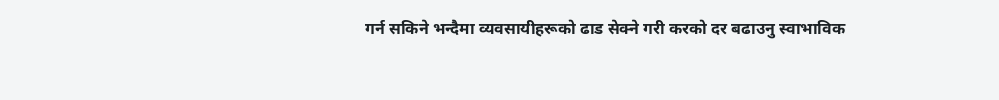गर्न सकिने भन्दैमा व्यवसायीहरूको ढाड सेक्ने गरी करको दर बढाउनु स्वाभाविक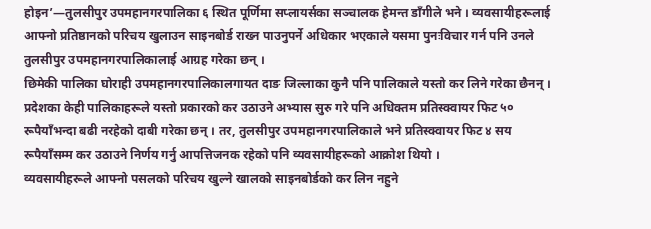होइन’—तुलसीपुर उपमहानगरपालिका ६ स्थित पूर्णिमा सप्लायर्सका सञ्चालक हेमन्त डाँगीले भने । व्यवसायीहरूलाई आफ्नो प्रतिष्ठानको परिचय खुलाउन साइनबोर्ड राख्न पाउनुपर्ने अधिकार भएकाले यसमा पुनःविचार गर्न पनि उनले तुलसीपुर उपमहानगरपालिकालाई आग्रह गरेका छन् ।
छिमेकी पालिका घोराही उपमहानगरपालिकालगायत दाङ जिल्लाका कुनै पनि पालिकाले यस्तो कर लिने गरेका छैनन् । प्रदेशका केही पालिकाहरूले यस्तो प्रकारको कर उठाउने अभ्यास सुरु गरे पनि अधिक्तम प्रतिस्क्वायर फिट ५० रूपैयाँभन्दा बढी नरहेको दाबी गरेका छन् । तर, तुलसीपुर उपमहानगरपालिकाले भने प्रतिस्क्वायर फिट ४ सय रूपैयाँसम्म कर उठाउने निर्णय गर्नु आपत्तिजनक रहेको पनि व्यवसायीहरूको आक्रोश थियो ।
व्यवसायीहरूले आफ्नो पसलको परिचय खुल्ने खालको साइनबोर्डको कर लिन नहुने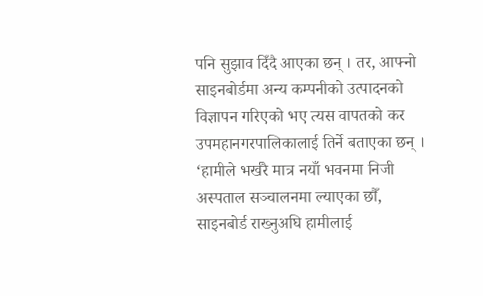पनि सुझाव दिँदै आएका छन् । तर, आफ्नो साइनबोर्डमा अन्य कम्पनीको उत्पादनको विज्ञापन गरिएको भए त्यस वापतको कर उपमहानगरपालिकालाई तिर्ने बताएका छन् । ‘हामीले भर्खरै मात्र नयाँ भवनमा निजी अस्पताल सञ्चालनमा ल्याएका छौँ, साइनबोर्ड राख्नुअघि हामीलाई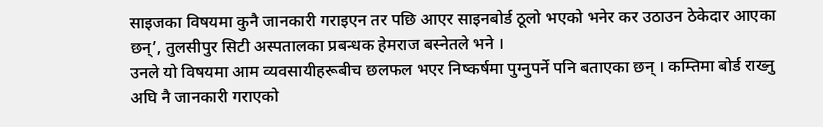साइजका विषयमा कुनै जानकारी गराइएन तर पछि आएर साइनबोर्ड ठूलो भएको भनेर कर उठाउन ठेकेदार आएका छन्’, तुलसीपुर सिटी अस्पतालका प्रबन्धक हेमराज बस्नेतले भने ।
उनले यो विषयमा आम व्यवसायीहरूबीच छलफल भएर निष्कर्षमा पुग्नुपर्ने पनि बताएका छन् । कम्तिमा बोर्ड राख्नु अघि नै जानकारी गराएको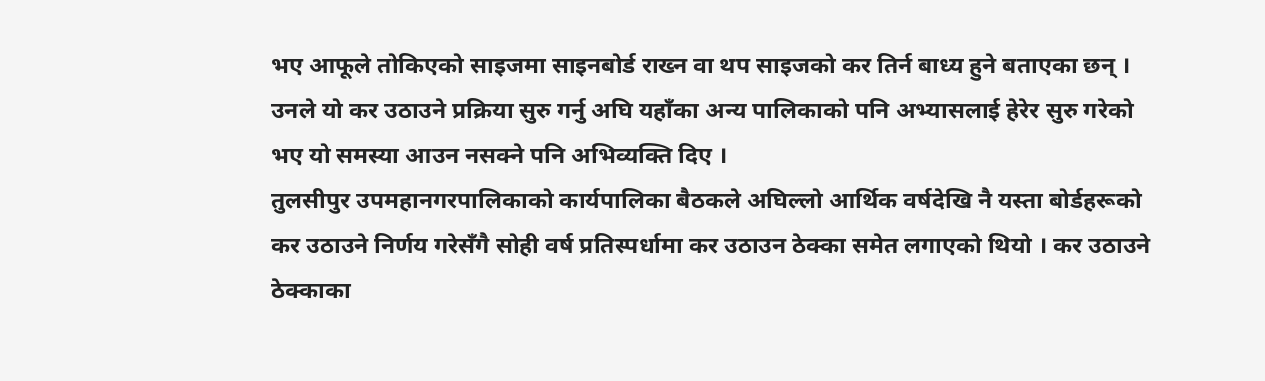भए आफूले तोकिएको साइजमा साइनबोर्ड राख्न वा थप साइजको कर तिर्न बाध्य हुने बताएका छन् । उनले यो कर उठाउने प्रक्रिया सुरु गर्नु अघि यहाँका अन्य पालिकाको पनि अभ्यासलाई हेरेर सुरु गरेको भए यो समस्या आउन नसक्ने पनि अभिव्यक्ति दिए ।
तुलसीपुर उपमहानगरपालिकाको कार्यपालिका बैठकले अघिल्लो आर्थिक वर्षदेखि नै यस्ता बोर्डहरूको कर उठाउने निर्णय गरेसँगै सोही वर्ष प्रतिस्पर्धामा कर उठाउन ठेक्का समेत लगाएको थियो । कर उठाउने ठेक्काका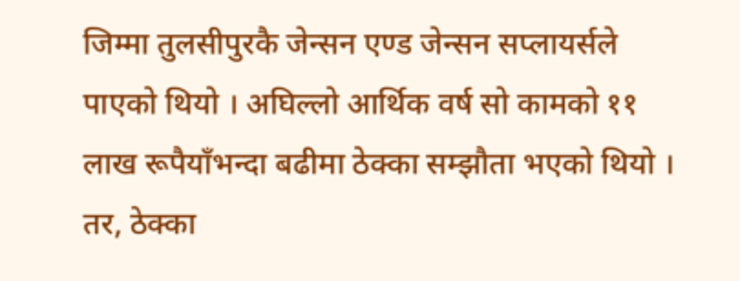जिम्मा तुलसीपुरकै जेन्सन एण्ड जेन्सन सप्लायर्सले पाएको थियो । अघिल्लो आर्थिक वर्ष सो कामको ११ लाख रूपैयाँभन्दा बढीमा ठेक्का सम्झौता भएको थियो । तर, ठेक्का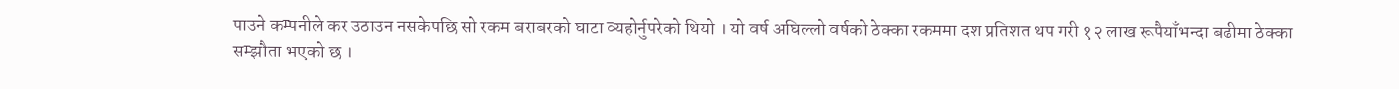पाउने कम्पनीले कर उठाउन नसकेपछि सो रकम बराबरको घाटा व्यहोर्नुपरेको थियो । यो वर्ष अघिल्लो वर्षको ठेक्का रकममा दश प्रतिशत थप गरी १२ लाख रूपैयाँभन्दा बढीमा ठेक्का सम्झौता भएको छ ।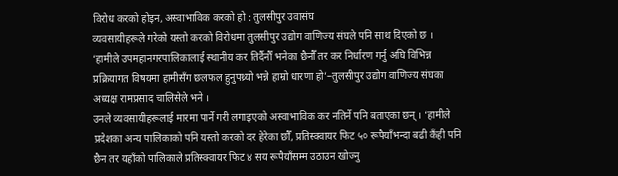विरोध करको होइन, अस्वाभाविक करको हो : तुलसीपुर उवासंघ
व्यवसायीहरूले गरेको यस्तो करको विरोधमा तुलसीपुर उद्योग वाणिज्य संघले पनि साथ दिएको छ । ‘हामीले उपमहानगरपालिकालाई स्थानीय कर तिर्दैनौँ भनेका छैनौँ तर कर निर्धारण गर्नु अघि विभिन्न प्रक्रियागत विषयमा हामीसँग छलफल हुनुपथ्र्यो भन्ने हाम्रो धारणा हो’–तुलसीपुर उद्योग वाणिज्य संघका अध्यक्ष रामप्रसाद चालिसेले भने ।
उनले व्यवसायीहरूलाई मारमा पार्ने गरी लगाइएको अस्वाभाविक कर नतिर्ने पनि बताएका छन् । ‘हामीले प्रदेशका अन्य पालिकाको पनि यस्तो करको दर हेरेका छौँ, प्रतिस्क्वायर फिट ५० रूपैयाँभन्दा बढी कँही पनि छैन तर यहाँको पालिकाले प्रतिस्क्वायर फिट ४ सय रूपैयाँसम्म उठाउन खोज्नु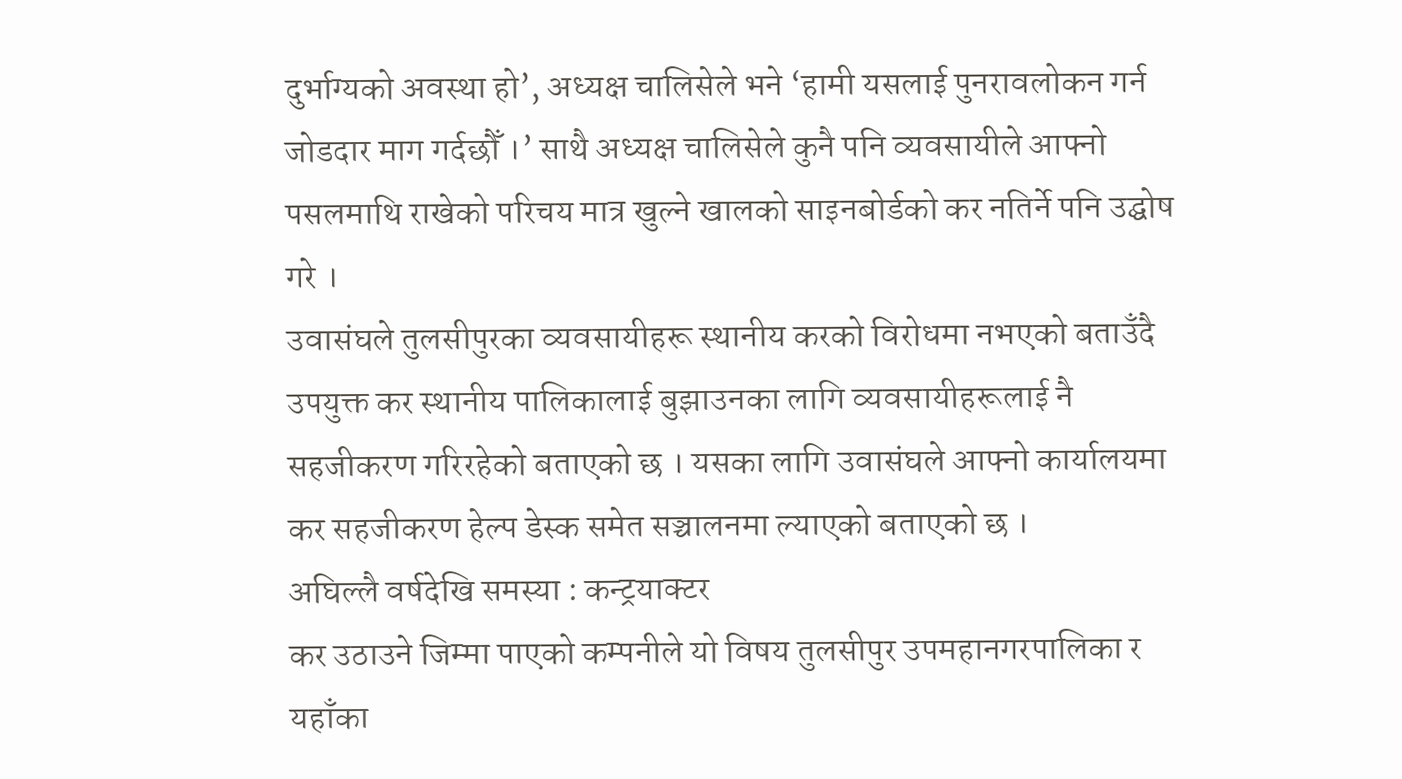दुर्भाग्यको अवस्था हो’, अध्यक्ष चालिसेले भने ‘हामी यसलाई पुनरावलोकन गर्न जोडदार माग गर्दछौँ ।’ साथै अध्यक्ष चालिसेले कुनै पनि व्यवसायीले आफ्नो पसलमाथि राखेको परिचय मात्र खुल्ने खालको साइनबोर्डको कर नतिर्ने पनि उद्घोष गरे ।
उवासंघले तुलसीपुरका व्यवसायीहरू स्थानीय करको विरोधमा नभएको बताउँदै उपयुक्त कर स्थानीय पालिकालाई बुझाउनका लागि व्यवसायीहरूलाई नै सहजीकरण गरिरहेको बताएको छ । यसका लागि उवासंघले आफ्नो कार्यालयमा कर सहजीकरण हेल्प डेस्क समेत सञ्चालनमा ल्याएको बताएको छ ।
अघिल्लै वर्षदेखि समस्या : कन्ट्रयाक्टर
कर उठाउने जिम्मा पाएको कम्पनीले यो विषय तुलसीपुर उपमहानगरपालिका र यहाँका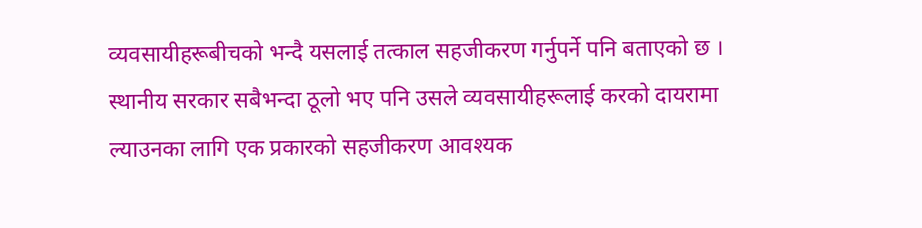व्यवसायीहरूबीचको भन्दै यसलाई तत्काल सहजीकरण गर्नुपर्ने पनि बताएको छ । स्थानीय सरकार सबैभन्दा ठूलो भए पनि उसले व्यवसायीहरूलाई करको दायरामा ल्याउनका लागि एक प्रकारको सहजीकरण आवश्यक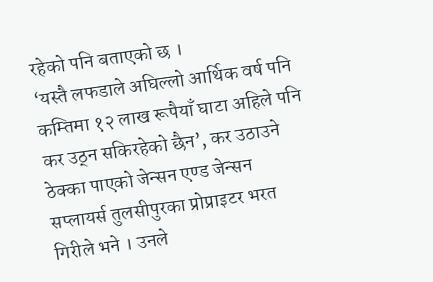रहेको पनि बताएको छ ।
‘यस्तै लफडाले अघिल्लो आर्थिक वर्ष पनि कम्तिमा १२ लाख रूपैयाँ घाटा अहिले पनि कर उठ्न सकिरहेको छैन’, कर उठाउने ठेक्का पाएको जेन्सन एण्ड जेन्सन सप्लायर्स तुलसीपुरका प्रोप्राइटर भरत गिरीले भने । उनले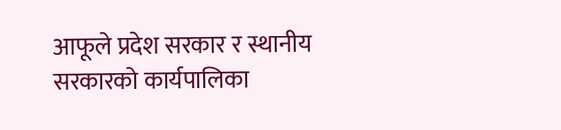आफूले प्रदेश सरकार र स्थानीय सरकारको कार्यपालिका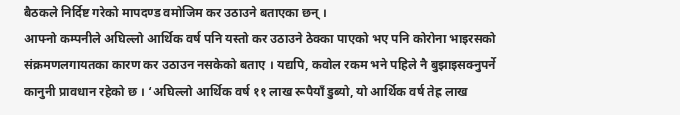बैठकले निर्दिष्ट गरेको मापदण्ड वमोजिम कर उठाउने बताएका छन् ।
आफ्नो कम्पनीले अघिल्लो आर्थिक वर्ष पनि यस्तो कर उठाउने ठेक्का पाएको भए पनि कोरोना भाइरसको संक्रमणलगायतका कारण कर उठाउन नसकेको बताए । यद्यपि, कवोल रकम भने पहिले नै बुझाइसक्नुपर्ने कानुनी प्रावधान रहेको छ । ‘अघिल्लो आर्थिक वर्ष ११ लाख रूपैयाँ डुब्यो, यो आर्थिक वर्ष तेह्र लाख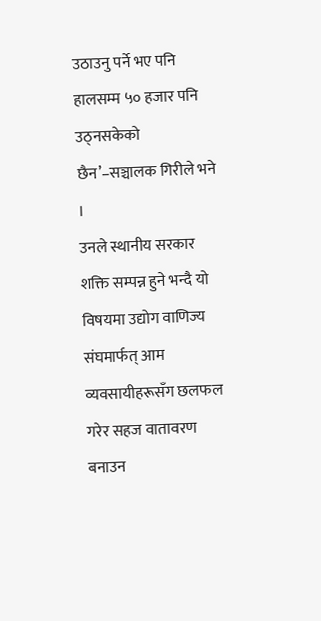उठाउनु पर्ने भए पनि हालसम्म ५० हजार पनि उठ्नसकेको छैन’–सञ्चालक गिरीले भने ।
उनले स्थानीय सरकार शक्ति सम्पन्न हुने भन्दै यो विषयमा उद्योग वाणिज्य संघमार्फत् आम व्यवसायीहरूसँग छलफल गरेर सहज वातावरण बनाउन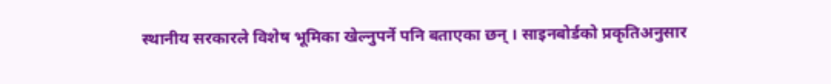स्थानीय सरकारले विशेष भूमिका खेल्नुपर्ने पनि बताएका छन् । साइनबोर्डको प्रकृतिअनुसार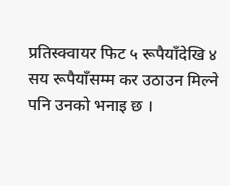प्रतिस्क्वायर फिट ५ रूपैयाँदेखि ४ सय रूपैयाँसम्म कर उठाउन मिल्ने पनि उनको भनाइ छ ।